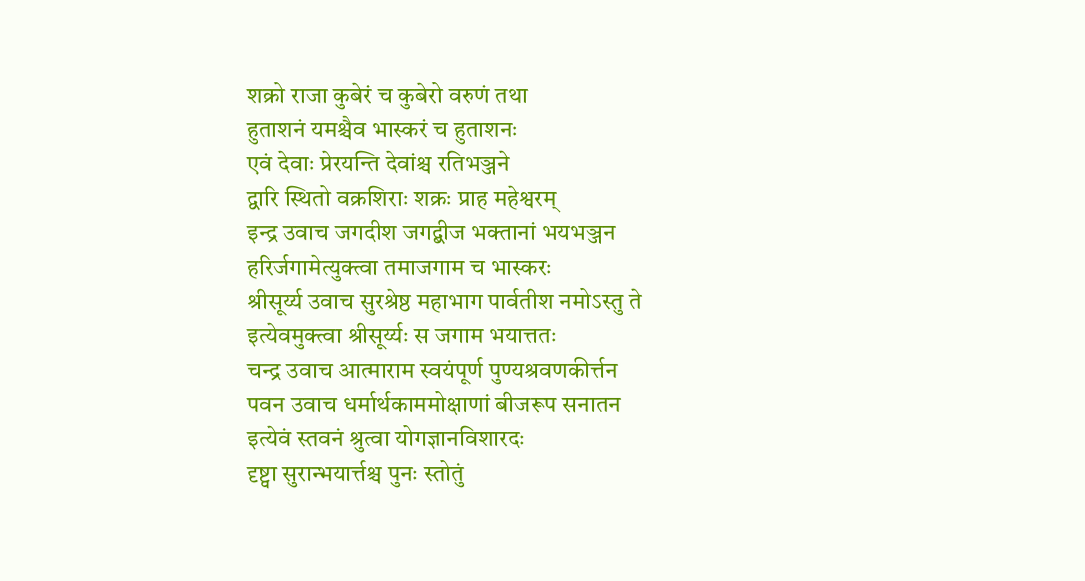शक्रो राजा कुबेरं च कुबेरो वरुणं तथा
हुताशनं यमश्चैव भास्करं च हुताशनः
एवं देवाः प्रेरयन्ति देवांश्च रतिभञ्जने
द्वारि स्थितो वक्रशिराः शक्रः प्राह महेश्वरम्
इन्द्र उवाच जगदीश जगद्बीज भक्तानां भयभञ्जन
हरिर्जगामेत्युक्त्वा तमाजगाम च भास्करः
श्रीसूर्य्य उवाच सुरश्रेष्ठ महाभाग पार्वतीश नमोऽस्तु ते
इत्येवमुक्त्वा श्रीसूर्य्यः स जगाम भयात्ततः
चन्द्र उवाच आत्माराम स्वयंपूर्ण पुण्यश्रवणकीर्त्तन
पवन उवाच धर्मार्थकाममोक्षाणां बीजरूप सनातन
इत्येवं स्तवनं श्रुत्वा योगज्ञानविशारदः
दृष्ट्वा सुरान्भयार्त्तश्च पुनः स्तोतुं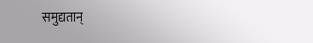समुद्यतान्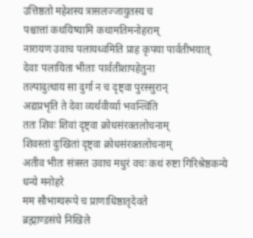उत्तिष्ठतो महेशस्य त्रासलज्जायुतस्य च
पश्चात्तां कथयिष्यामि कथामतिमनोहराम्
नारायण उवाच पलायध्वमिति प्राह कृपया पार्वतीभयात्
देवाः पलायिता भीताः पार्वतीशापहेतुना
तल्पादुत्थाय सा दुर्गा न च दृष्ट्वा पुरस्सुरान्
अद्यप्रभृति ते देवा व्यर्थवीर्य्या भवन्त्विति
ततः शिवः शिवां दृष्ट्वा क्रोधसंरक्तलोचनाम्
शिवस्तां दुःखितां दृष्ट्वा क्रोधसंरक्तलोचनाम्
अतीव भीतः संत्रस्त उवाच मधुरं वचः कथं रुष्टा गिरिश्रेष्ठकन्ये धन्ये मनोहरे
मम सौभाग्यरूपे च प्राणाधिष्ठातृदेवते
ब्रह्माण्डसंघे निखिले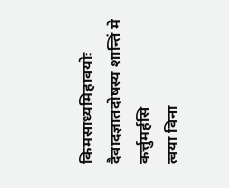किमसाध्यमिहावयोः
दैवादज्ञातदोषस्य शान्तिं मे कर्त्तुमर्हसि
त्वया विना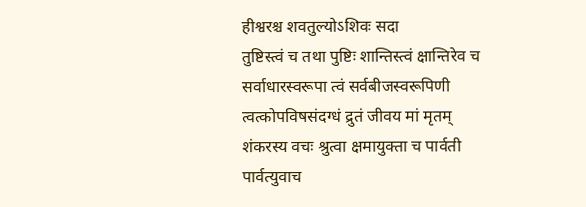हीश्वरश्च शवतुल्योऽशिवः सदा
तुष्टिस्त्वं च तथा पुष्टिः शान्तिस्त्वं क्षान्तिरेव च
सर्वाधारस्वरूपा त्वं सर्वबीजस्वरूपिणी
त्वत्कोपविषसंदग्धं द्रुतं जीवय मां मृतम्
शंकरस्य वचः श्रुत्वा क्षमायुक्ता च पार्वती
पार्वत्युवाच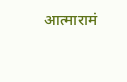आत्मारामं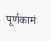पूर्णकामं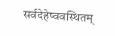सर्वदेहेष्ववस्थितम्